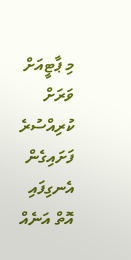މި ޕާޓީއަށް ވަރަށް ކުރިއްސުރެ ފަށައިގެން އެނގިފައި އޮތް އަނެއް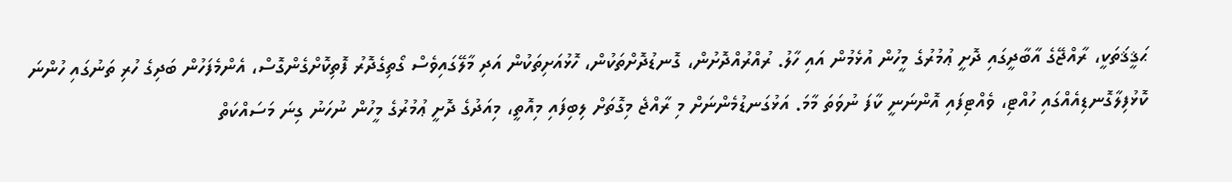ޙަޤީޤަތަކީ، ރާއްޖޭގެ އާބާދީގައި ދޮށީ ޢުމުރުގެ މީހުން އުޅެމުން އައި ހާލު. ރުއްރުއްދޮށުން، ގޮނޑުދޮށްތަކުން، ހޮޅުއަށިތަކުން އަދި މާލޭގައިވެސް ގޯތިގެދޮރު ފޮތިކޮށްގެންގޮސް، އެންމެފަހުން ބަދިގެ ހުރި ތަނުގައި ހުންނަ ކޮޅުފިލާގޮނޑިއެއްގައި ހުއްޓި، ވެއްޓިފައި އޮންނަނީ ކާފަ ނުވަތަ މާމަ. އަޅުގަނޑުމެންނަށް މި ރާއްޖެ މިގޮތަށް ލިބިފައި މިއޮތީ، މިއަދުގެ ދޮށީ ޢުމުރުގެ މީހުން ނުހަނު ގިނަ މަސައްކަތް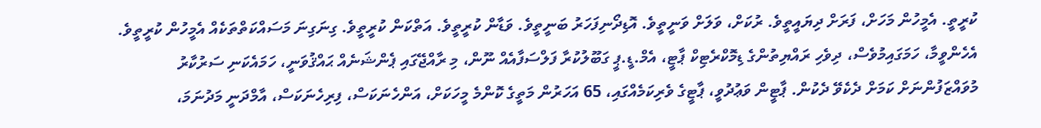ކުރީތީ. އެމީހުން މަހަށް، ފަރަށް ދިޔައީތީވެ. ރުކަށް، ވަލަށް ވަނީތީވެ. އޮޑިދޯނިފަހަރު ބަނީތީވެ. ވަޑާން ކުރީތީވެ. އަތްކަން ކުރީތީވެ. ގިނަގިނަ މަސައްކަތްތަކެއް އެމީހުން ކުރީތީވެ. އެހެންވީމާ، ހަމަގައިމުވެސް، ދިވެހި ރައްޔިތުންގެ ޑިމޮކްރެޓިކް ޕާޓީ، އެމް.ޑީ.ޕީ ގަބޫލުކުރާ ފަލްސަފާއެއް ނޫން، މި ރާއްޖޭގައި ޕެންޝަނެއް ޙައްޤުވަނީ، ހަމައެކަނި ސަރުކާރު މުވައްޒަފުންނަށް ކަމަށް ދެކެވޭ ދެކުން. ޕާޓީން ވަޢުދުވީ، ޕާޓީގެ ވެރިކަމެއްގައި، 65 އަހަރުން މަތީގެ ކޮންމެ މީހަކަށް، އަންހެނަކަސް، ފިރިހެނަކަސް، އާމްދަނީ މަދުނަމަ،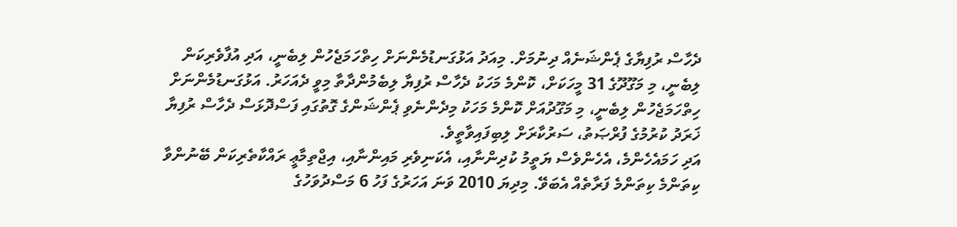ދެހާސް ރުފިޔާގެ ޕެންޝަނެއް ދިނުމަށް. މިއަދު އަޅުގަނޑުމެންނަށް ހިތްހަމަޖެހުން ލިބެނީ، އަދި އުފާވެރިކަން ލިބެނީ، މި މަގޫދޫގެ 31 މީހަކަށް، ކޮންމެ މަހަކު ދެހާސް ރުފިޔާ ލިބެމުންދާތާ މިވީ ދެއަހަރު. އަޅުގަނޑުމެންނަށް ހިތްހަމަޖެހުން ލިބެނީ، މި މަގޫދުއަށް ކޮންމެ މަހަކު މިދެންނެވި ޕެންޝަންގެ ގޮތުގައި ފަސްދޮޅަސް ދެހާސް ރުފިޔާ ޚަރަދު ކުރުމުގެ ފުރްޞަތު، ސަރުކާރަށް ލިބިފައިވާތީވެ.
އަދި ހަމައެހެންމެ، އެހެންވެސް ޔަތީމު ކުދިންނާއި، އެކަނިވެރި މައިންނާއި، އިޖްތިމާޢީ ރައްކާތެރިކަން ބޭނުންވާ ކިތަންމެ ކިތަންމެ ފަރާތެއް އެބަވޭ. މިދިޔަ 2010 ވަނަ އަހަރުގެ ފަހު 6 މަސްދުވަހުގެ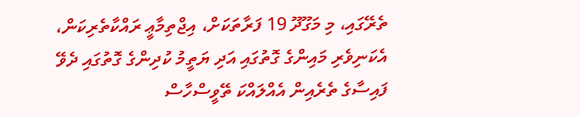ތެރޭގައި، މި މަގޫދޫ 19 ފަރާތަކަށް، އިޖްތިމާޢީ ރައްކާތެރިކަން، އެކަނިވެރި މައިންގެ ގޮތުގައި އަދި ޔަތީމު ކުދިންގެ ގޮތުގައި ދެވޭ ފައިސާގެ ތެރެއިން އެއްލައްކަ ތޭވީސްހާސް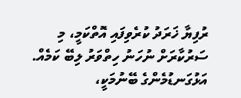ރުފިޔާ ޚަރަދު ކުރެވިފައި އޮތްކަމީ، މި ސަރުކާރަށް ނުހަނު ހިތްވަރު ލިބޭ ކަމެއް. އަޅުގަނޑުމެންގެ ބޭނުމަކީ،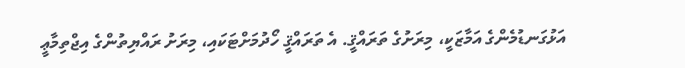އަޅުގަނޑުމެންގެ އަމާޒަކީ، މިރަށުގެ ތަރައްޤީ. އެ ތަރައްޤީ ހޯދުމަށްޓަކައި، މިރަށު ރައްޔިތުންގެ އިޖްތިމާޢީ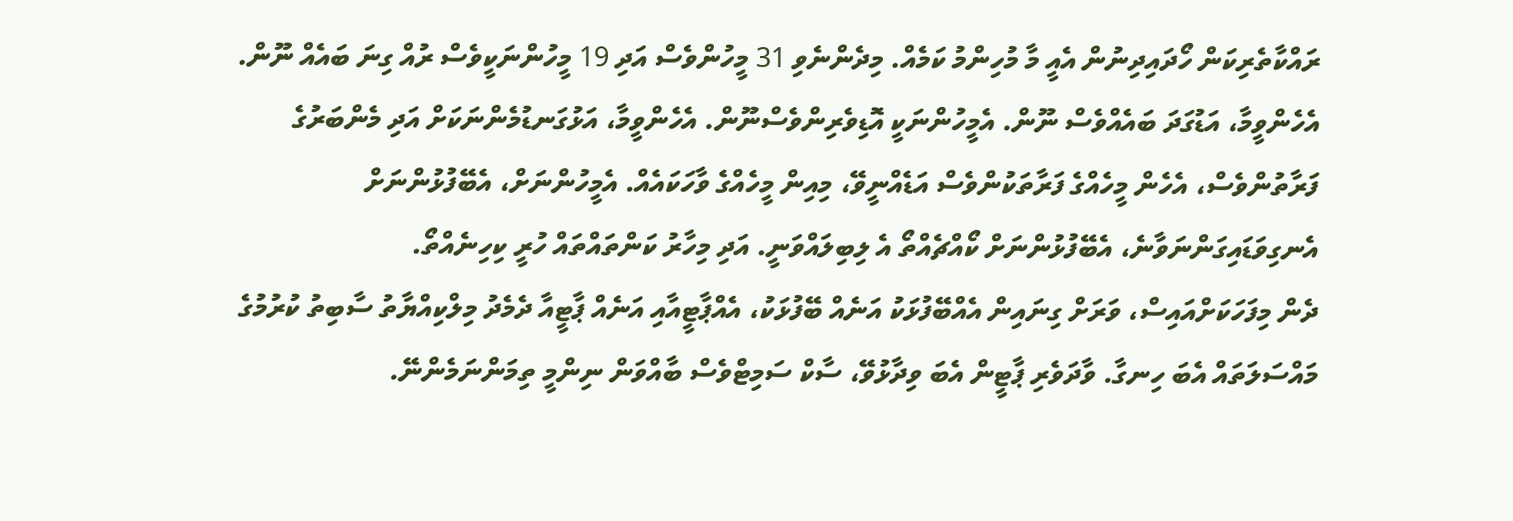ރައްކާތެރިކަން ހޯދައިދިނުން އެއީ މާ މުހިންމު ކަމެއް. މިދެންނެވި 31 މީހުންވެސް އަދި 19 މީހުންނަކީވެސް ރުއް ގިނަ ބައެއް ނޫން. އެހެންވީމާ، އަޑުގަދަ ބައެއްވެސް ނޫން. އެމީހުންނަކީ އޮޑިވެރިންވެސްނޫން. އެހެންވީމާ، އަޅުގަނޑުމެންނަކަށް އަދި މެންބަރުގެ ފަރާތުންވެސް، އެހެން މީހެއްގެ ފަރާތަކުންވެސް އަޑެއްނީވޭ، މިއިން މީހެއްގެ ވާހަކައެއް. އެމީހުންނަށް، އެބޭފުޅުންނަށް އެނގިވަޑައިގަންނަވާނެ، އެބޭފުޅުންނަށް ކޯއްޗެއްތޯ އެ ލިބިލައްވަނީ. އަދި މިހާރު ކަންތައްތައް ހުރީ ކިހިނެއްތޯ.
ދެން މިފަހަކަށްއައިސް، ވަރަށް ގިނައިން އެއްބޭފުޅަކު އަނެއް ބޭފުޅަކު، އެއްޕާޓީއާއި އަނެއް ޕާޓީއާ ދެމެދު މިލްކިއްޔާތު ސާބިތު ކުރުމުގެ މައްސަލަތައް އެބަ ހިނގާ. ވާދަވެރި ޕާޓީން އެބަ ވިދާޅުވޭ، ސާކް ސަމިޓްވެސް ބާއްވަން ނިންމީ ތިމަންނަމެންނޭ.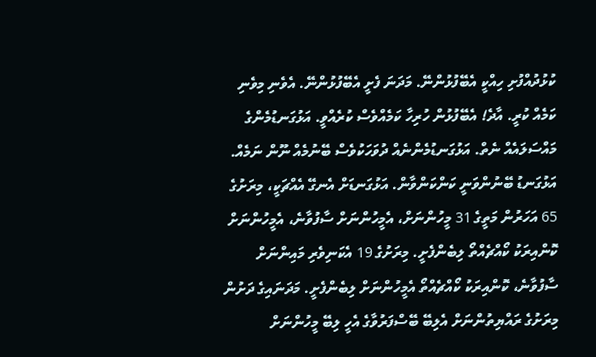ކުޅުދުއްފުށި ހިއްކީ އެބޭފުޅުންނޭ. މަދަނަ ފެށީ އެބޭފުޅުންނޭ. އެވެނި މިވެނި ކަމެއް ކުރީ. އާދެ! އެބޭފުޅުން ހުރިހާ ކަމެއްވެސް ކުރެއްވީ. އަޅުގަނޑުމެންގެ މައްސަލައެއް ނެތް. އަޅުގަނޑުމެންނެއް ދުވަހަކުވެސް ބޭނުމެއް ނޫން ނަމެއް. އަޅުގަނޑު ބޭނުންވަނީ ކަންކަންވާން. އަޅުގަނޑަށް އެނގޭ އެއްޗަކީ، މިރަށުގެ 65 އަހަރުން މަތީގެ 31 މީހުންނަށް، އެމީހުންނަށް ސާފުވާނެ، އެމީހުންނަށް ކޮންއިރަކު ކޯއްޗެއްތޯ ލިބެންފެށީ. މިރަށުގެ 19 އެކަނިވެރި މައިންނަށް ސާފުވާނެ، ކޮންއިރަކު ކޯއްޗެއްތޯ އެމީހުންނަށް ލިބެންފެށީ. މަދަނައިގެ ދަށުން މިރަށުގެ ރައްޔިތުންނަށް އެލިބޭ ބޭސްފަރުވާގެ އެހީ ލިބޭ މީހުންނަށް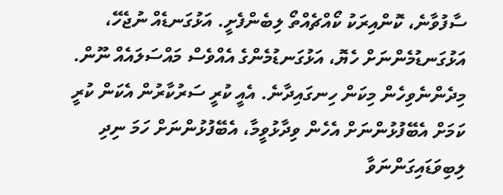ސާފުވާނެ، ކޮންއިރަކު ކޯއްޗެއްތޯ ލިބެންފެށީ. އަޅުގަނޑެއް ނުޖެހޭ، އަޅުގަނޑުމެންނަށް ހެޔޮ، އަޅުގަނޑުމެންގެ އެއްވެސް މައްސަލައެއް ނޫން. މިދެންނެވިހެން މިކަން ހިނގައިދާނެ. އެއީ ކުރީ ސަރުކާރުން އެކަން ކުރީ ކަމަށް އެބޭފުޅުންނަށް އެހެން ވިދާޅުވީމާ، އެބޭފުޅުންނަށް ހަމަ ނިދި ލިބިވަޑައިގަންނަވާ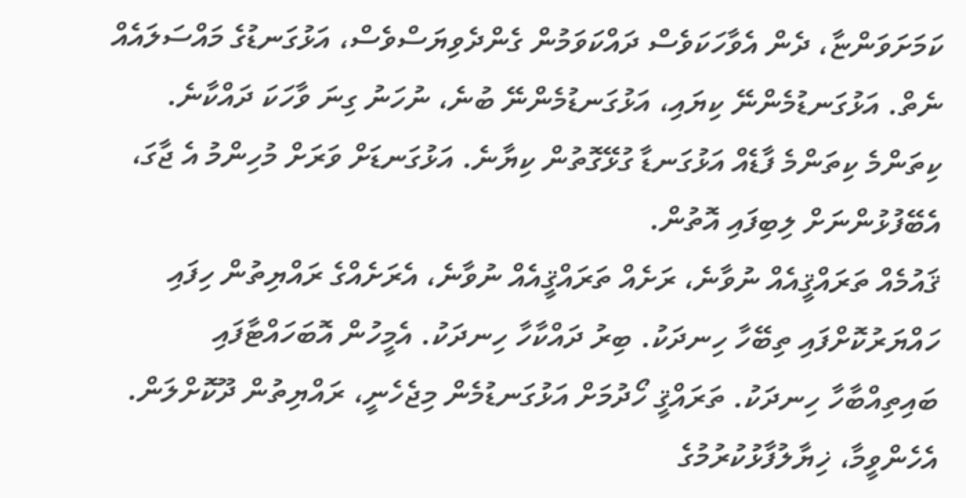ކަމަށަވަންޏާ، ދެން އެވާހަކަވެސް ދައްކަވަމުން ގެންދެވިޔަސްވެސް، އަޅުގަނޑުގެ މައްސަލައެއް ނެތް. އަޅުގަނޑުމެންނޭ ކިޔައި، އަޅުގަނޑުމެންނޭ ބުނެ، ނުހަނު ގިނަ ވާހަކަ ދައްކާނެ. ކިތަންމެ ކިތަންމެ ފާޑެއް އަޅުގަނޑާ ގުޅޭގޮތުން ކިޔާނެ. އަޅުގަނޑަށް ވަރަށް މުހިންމު އެ ޖާގަ، އެބޭފުޅުންނަށް ލިބިފައި އޮތުން.
ޤައުމެއް ތަރައްޤީއެއް ނުވާނެ، ރަށެއް ތަރައްޤީއެއް ނުވާނެ، އެރަށެއްގެ ރައްޔިތުން ހިފައި ހައްޔަރުކޮށްފައި ތިބޭހާ ހިނދަކު. ބިރު ދައްކާހާ ހިނދަކު. އެމީހުން އޮބަހައްޓާފައި ބައިތިއްބާހާ ހިނދަކު. ތަރައްޤީ ހޯދުމަށް އަޅުގަނޑުމެން މިޖެހެނީ، ރައްޔިތުން ދޫކޮށްލަން. އެހެންވީމާ، ޚިޔާލުފާޅުކުރުމުގެ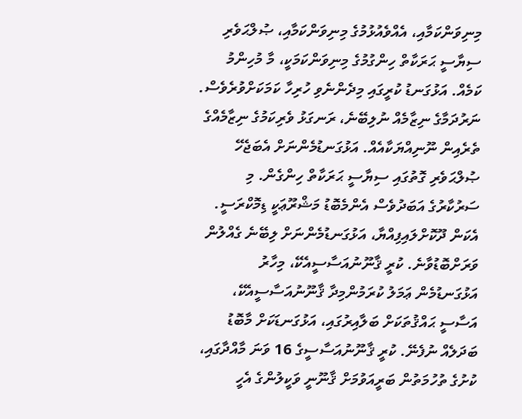މިނިވަންކަމާއި، އެއްވެއުޅުމުގެ މިނިވަންކަމާއި، ޞުލްޙަވެރި ސިޔާސީ ޙަރަކާތް ހިންގުމުގެ މިނިވަންކަމަކީ، މާ މުހިންމު ކަމެއް. އަޅުގަނޑު ކުރީގައި މިދެންނެވި ހުރިހާ ކަމަކަށްވުރެވެސް. ނަރުދަމާގެ ނިޒާމެއް ނުލިބޭނެ، ރަނގަޅު ވެރިކަމުގެ ނިޒާމެއްގެ ތެރެއިން ނޫނިއްޔަކާއެއް. އަޅުގަނޑުމެންނަށް އެބަޖެހޭ ޞުލްޙަވެރި ގޮތުގައި ސިޔާސީ ޙަރަކާތް ހިންގެން. މި ސަރުކާރުގެ އަބަދުވެސް އެންމެބޮޑު މަޝްރޫޢަކީ ޑިމޮކްރަސީ. އެކަން ދޫކޮށްލައިފިއްޔާ، އަޅުގަނޑުމެންނަށް ލިބޭނެ ގެއްލުން ވަރަށްބޮޑުވާނެ. ކުރީ ޤާނޫނުއަސާސީއެކޭ، މިހާރު އަޅުގަނޑުމެން ޢަމަލު ކުރަމުންމިދާ ޤާނޫނުއަސާސީއެކޭ، އަސާސީ ޙައްޤުތަކަށް ބަލާއިރުގައި، އަޅުގަނޑަކަށް މާބޮޑު ބަދަލެއް ނުފެނޭ. ކުރީ ޤާނޫނުއަސާސީގެ 16 ވަނަ މާއްދާގައި، ކުށުގެ ތުހުމަތުން ބަރީއަވުމަށް ޤާނޫނީ ވަކީލުންގެ އެހީ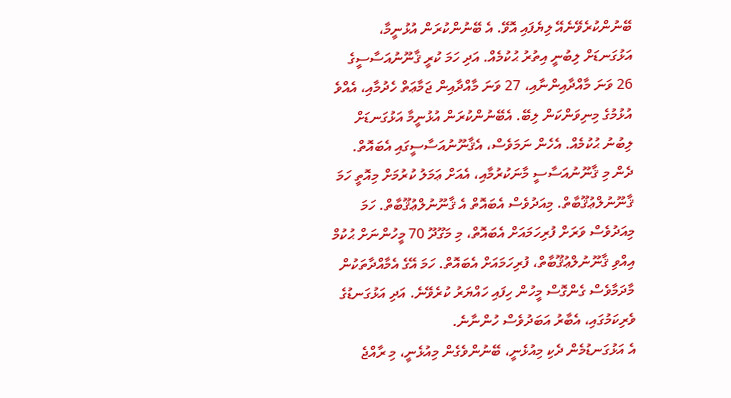ބޭނުންކުރެވޭނެއޭ ލިޔެފައި އޮވޭ. އެ ބޭނުންކުރަން އުޅުނީމާ، އަޅުގަނޑަށް ލިބުނީ އިތުރު ޙުކުމެއް. އަދި ހަމަ ކުރީ ޤާނޫނުއަސާސީގެ 26 ވަނަ މާއްދާއިންނާއި، 27 ވަނަ މާއްދާއިން ޖަމާޢަތް ހެދުމާއި، އެއްވެ އުޅުމުގެ މިނިވަންކަން ލިބޭ. އެބޭނުންކުރަން އުޅުނީމާ އަޅުގަނޑަށް ލިބުނު ޙުކުމެއް. އެހެން ނަމަވެސް، އެޤާނޫނުއަސާސީގައި އެބައޮތް. ދެން މި ޤާނޫނުއަސާސީ މާނަކުރުމާއި، އެއަށް ޢަމަލު ކުރުމަށް މިއޮތީ ހަމަ ޤާނޫނުލްޢުޤޫބާތް. މިއަދުވެސް އެބައޮތް އެ ޤާނޫނުލްޢުޤޫބާތް. ހަމަ މިއަދުވެސް ވަރަށް ފުރިހަމައަށް އެބައޮތް، މި މަގޫދޫ 70 މީހުންނަށް ޙުކުމް އިއްވި ޤާނޫނުލްޢުޤޫބާތް، ފުރިހަމައަށް އެބައޮތް. ހަމަ އޭގެ އެމާއްދާތަކުން މާދަމާވެސް ގެންގޮސް މީހުން ހިފައި ހައްޔަރު ކުރެވޭނެ. އަދި އަޅުގަނޑުގެ ވެރިކަމުގައި، އެބާރު އަބަދުވެސް ހުންނާނެ.
އެ އަޅުގަނޑުމެން ދެކި މިއުޅެނީ، ބޭނުންވެގެން މިއުޅެނީ، މި ރާއްޖެ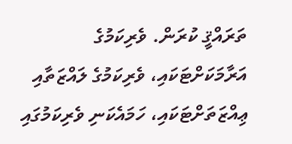ތަރައްޤީ ކުރަން. ވެރިކަމުގެ އަރާމަކަށްޓަކައި، ވެރިކަމުގެ ލައްޒަތާއި ޢިއްޒަތަށްޓަކައި، ހަމައެކަނި ވެރިކަމުގައި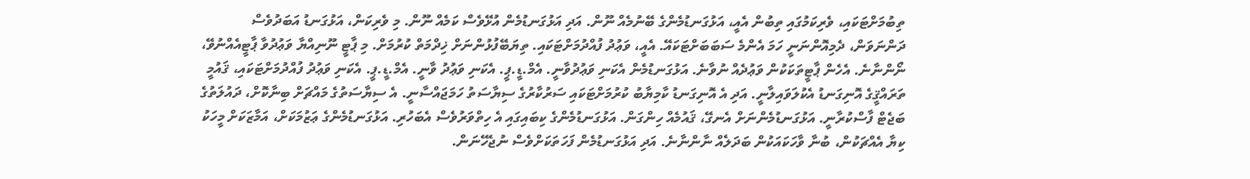ތިބުމަށްޓަކައި، ވެރިކަމުގައި ތިބުން އެއީ، އަޅުގަނޑުމެންގެ ބޭނުމެއް ނޫން. އަދި އަޅުގަނޑުމެން އުޅޭވެސް ކަމެއް ނޫން. މި ވެރިކަން، އަޅުގަނޑު އަބަދުވެސް ދަންނަވަން، ދެމިއޮންނަނީ ހަމަ އެންމެ ސަބަބަށްޓަކައޭ. އެއީ، ވަޢުދު ފުއްދުމަށްޓަކައި. ތިޔަބޭފުޅުންނަށް ޚިދްމަތް ކުރުމަށް. މި ޕާޓީ ނޫނިއްޔާ ވަޢުދުވާ ޕާޓީއެއްނުވޭ، ނޯންނާނެ. އެހެން ޕާޓީތަކަކުން ވަޢުދެއް ނުވާނެ. އަޅުގަނޑުމެން އެކަނި ވަޢުދުވާނީ. އެމް.ޑީ.ޕީ. އެކަނި ވަޢުދު ވާނީ. އެމް.ޑީ.ޕީ. އެކަނި ވަޢުދު ފުއްދުމަށްޓަކައި، ޤައުމީ ތަރައްޤީގެ އޮނިގަނޑު އެކުލަވައިލާނީ. އަދި އެ އޮނިގަނޑު ކާމިޔާބު ކުރުމަށްޓަކައި ސަރުކާރުގެ ސިޔާސަތު ހަމަޖައްސާނީ. އެ ސިޔާސަތުގެ މައްޗަށް ބިނާކޮށް، ދައުލަތުގެ ބަޖެޓް ފާސްކުރާނީ. އަޅުގަނޑުމެންނަށް އެނގޭ، ޤައުމެއް ހިންގަން. އަޅުގަނޑުމެންގެ ކިބައިގައި އެ ހިތްވަރުވެސް އެބަހުރި. އަޅުގަނޑުމެންގެ ޢަޒުމަކަށް، އަމާޒަކަށް މީހަކު ކިޔާ އެއްޗަކުން، ބުނާ ވާހަކައަކުން ބަދަލެއް ނާންނާނެ. އަދި އަޅުގަނޑުމެން ފަހަތަކަށްވެސް ނުޖެހޭނަން.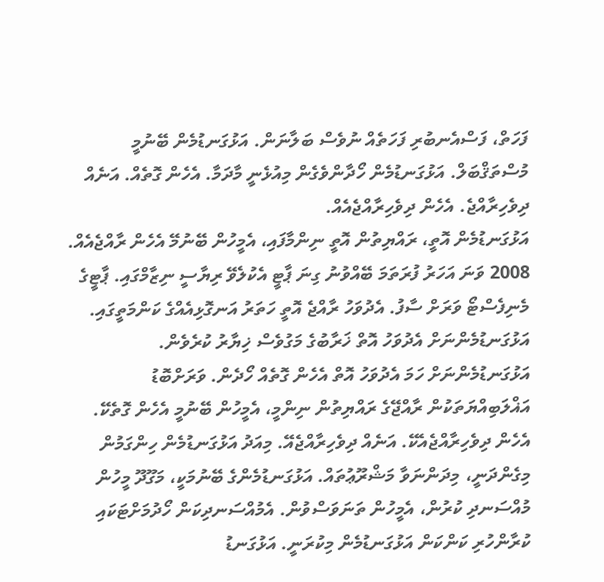ފަހަތް، ފަސްއެނބުރި ފަހަތެއް ނުވެސް ބަލާނަން. އަޅުގަނޑުމެން ބޭނުމީ މުސްތަޤްބަލް. އަޅުގަނޑުމެން ހޯދާންވެގެން މިއުޅެނީ މާދަމާ. އެހެން ގޮތެއް. އަނެއް ދިވެހިރާއްޖެ. އެހެން ދިވެހިރާއްޖެއެއް.
އަޅުގަނޑުމެން އޮތީ، ރައްޔިތުން އޮތީ ނިންމާފައި، އެމީހުން ބޭނުމޭ އެހެން ރާއްޖެއެއް. 2008 ވަނަ އަހަރު ފުރަތަމަ ބޭއްވުނު ގިނަ ޕާޓީ އެކުލެވޭ ރިޔާސީ ނިޒާމްގައި. ޕާޓީގެ މެނިފެސްޓޯ ވަރަށް ސާފު. އެދުވަހު ރާއްޖެ އޮތީ ހަތަރު އަނގޮޅިއެއްގެ ކަންމަތީގައި. އަޅުގަނޑުމެންނަށް އެދުވަހު އޮތް ޚަރާބުގެ މަގުވެސް ޚިޔާރު ކުރެވެން. އަޅުގަނޑުމެންނަށް ހަމަ އެދުވަހު އޮތް އެހެން ގޮތެއް ހޯދެން. ވަރަށްބޮޑު އަޣްލަބިއްޔަތަކުން ރާއްޖޭގެ ރައްޔިތުން ނިންމީ، އެމީހުން ބޭނުމީ އެހެން ގޮތެކޭ. އެހެން ދިވެހިރާއްޖެއެކޭ. އަނެއް ދިވެހިރާއްޖެއޭ. މިއަދު އަޅުގަނޑުމެން ހިންގަމުން މިގެންދަނީ، މިދަންނަވާ މަޝްރޫޢުތައް. އަޅުގަނޑުމެންގެ ބޭނުމަކީ، މަގޫދޫ މީހުން މުއްސަނދި ކުރުން، އެމީހުން ތަނަވަސްވުން. އެމުއްސަނދިކަން ހޯދުމަށްޓަކައި ކުރާންހުރި ކަންކަން އަޅުގަނޑުމެން މިކުރަނީ. އަޅުގަނޑު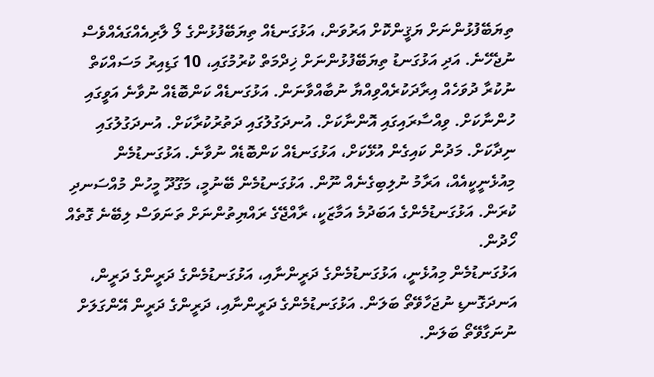ތިޔަބޭފުޅުންނަށް ޔަޤީންކޮށް އަރުވަން، އަޅުގަނޑެއް ތިޔަބޭފުޅުންގެ ލޯ ލާރިއެއްގައެއްވެސް ނުޖެހޭނެ. އަދި އަޅުގަނޑު ތިޔަބޭފުޅުންނަށް ޚިދްމަތް ކުރުމުގައި، 10 ގަޑިއިރު މަސައްކަތް ނުކުރާ ދުވަހެއް އިރާދަކުރެއްވިއްޔާ ނުބާއްވާނަން. އަޅުގަނޑެއް ކަންބޮޑެއް ނުވާނެ އަވީގައި ހުންނާކަށް. ވިއްސާރައިގައި އޮންނާކަށް. އުނދަގުލުގައި ދަތުރުކުރާކަށް. އުނދަގުލުގައި ނިދާކަށް. މަދުން ކައިގެން އުޅޭކަށް، އަޅުގަނޑެއް ކަންބޮޑެއް ނުވާނެ. އަޅުގަނޑުމެން މިއުޅެނީކީއެއް، އަރާމު ނުލިބިގެނެއް ނޫން. އަޅުގަނޑުމެން ބޭނުމީ، މަގޫދޫ މީހުން މުއްސަނދި ކުރަން. އަޅުގަނޑުމެންގެ އަބަދުމެ އަމާޒަކީ، ރާއްޖޭގެ ރައްޔިތުންނަށް ތަނަވަސް ލިބޭނެ ގޮތެއް ހޯދުން.
އަޅުގަނޑުމެން މިއުޅެނީ، އަޅުގަނޑުމެންގެ ދަރީންނާއި، އަޅުގަނޑުމެންގެ ދަރީންގެ ދަރީން، އަނދަގޮނޑި ނުޖަހާވޭތޯ ބަލަން. އަޅުގަނޑުމެންގެ ދަރީންނާއި، ދަރީންގެ ދަރީން އޭންގަލަށް ނުނަގާވޭތޯ ބަލަން.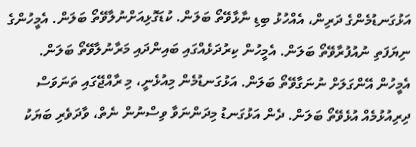އަޅުގަނޑުމެންގެ ދަރިން، އެއްހުޅު ބިޑި ނާޅާވޭތޯ ބަލަން. ކުޑަގޮޅިއަށްނުލާވޭތޯ ބަލަން. އެމީހުންގެ ނިޔަފަތި ނުއުފުރާވޭތޯ ބަލަން. އެމީހުން ކިރުދަޅެއްގައި ބައިންދައި މަރާނުލާވޭތޯ ބަލަން. އެމީހުން އޭންގަލަށް ނުނަގާވޭތޯ ބަލަން. އަޅުގަނޑުމެން މިއުޅެނީ، މި ރާއްޖޭގައި ތަނަވަސް ދިރިއުޅުމެއް އުޅެވޭތޯ ބަލަން. ދެން އަޅުގަނޑު މިދަންނަވާ ވިސްނުން ނެތް، ވާދަވެރި ބަޔަކު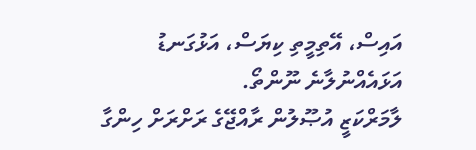އައިސް، އޭތިމީތި ކިޔަސް، އަޅުގަނޑު އަޅައެއްނުލާނެ ނޫންތޯ.
ލާމަރްކަޒީ އުޞޫލުން ރާއްޖޭގެ ރަށްރަށް ހިންގާ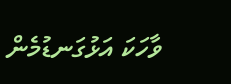ވާހަކަ އަޅުގަނޑުމެން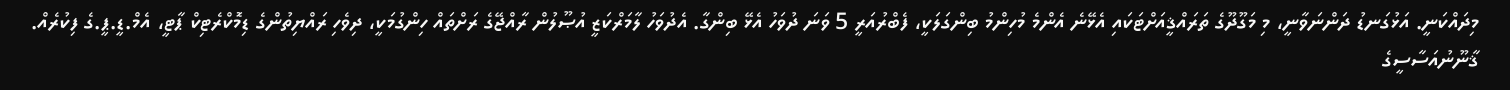މިދައްކަނީ. އަޅުގަނޑު ދަންނަވާނީ، މި މަގޫދޫގެ ތަރައްޤީއަށްޓަކައި އެޅޭނެ އެންމެ މުހިންމު ބިންގަލަކީ، ފެބްރުއަރީ 5 ވަނަ ދުވަހު އެޅޭ ބިންގާ. އެދުވަހު ލާމަރްކަޒީ އުޞޫލުން ރާއްޖޭގެ ރަށްތައް ހިންގުމަކީ، ދިވެހި ރައްޔިތުންގެ ޑިމޮކްރެޓިކް ޕާޓީ، އެމް.ޑީ.ޕީ.ގެ ފިކުރެއް. ޤާނޫނުއަސާސީގެ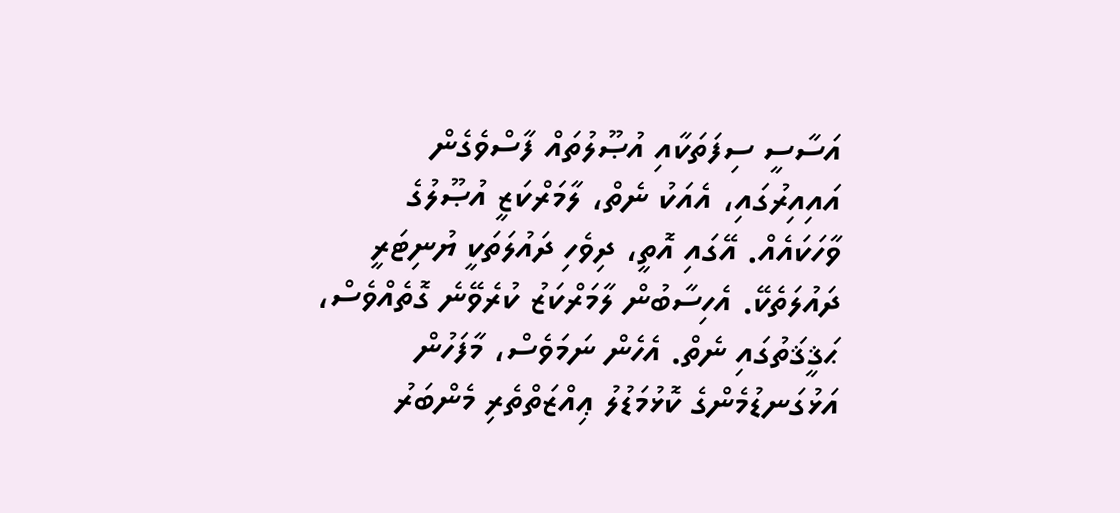އަސާސީ ސިފަތަކާއި އުޞޫލުތައް ފާސްވެގެން އައިއިރުގައި، އެއަކު ނެތް، ލާމަރްކަޒީ އުޞޫލުގެ ވާހަކައެއް. އޭގައި އޮތީ، ދިވެހި ދައުލަތަކީ ޔުނިޓަރީ ދައުލަތެކޭ. އެހިސާބުން ލާމަރްކަޒު ކުރެވޭނެ ގޮތެއްވެސް، ޙަޤީޤަތުގައި ނެތް. އެހެން ނަމަވެސް، މާފަހުން އަޅުގަނޑުމެންގެ ކޮޅުމަޑުލު ޢިއްޒަތްތެރި މެންބަރު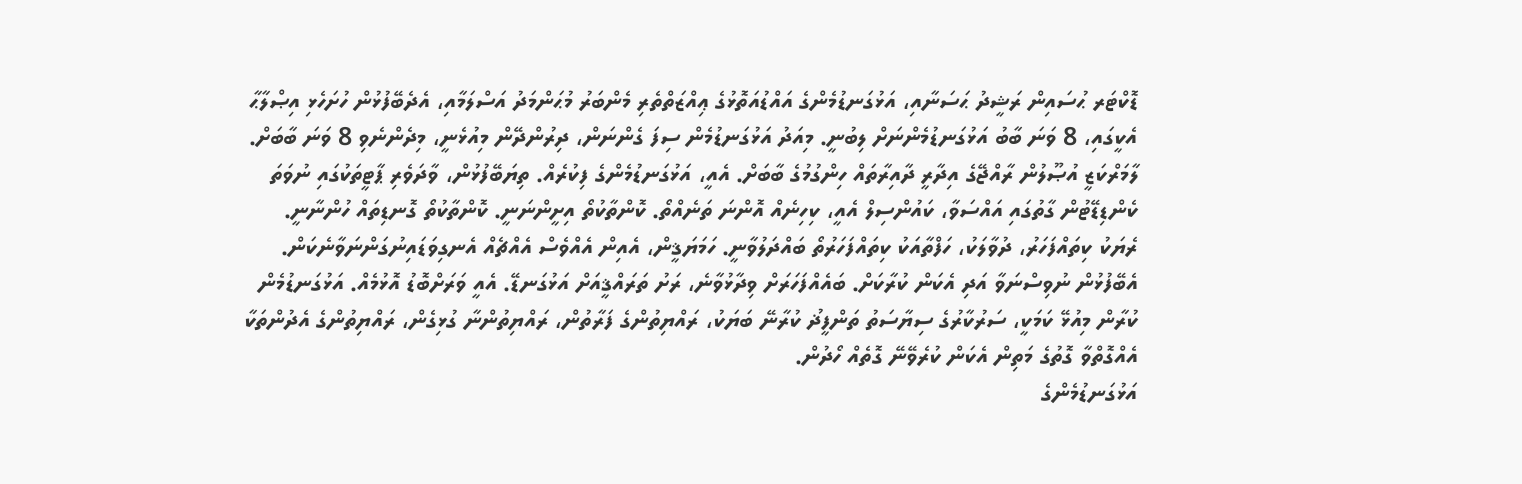ޑޮކްޓަރ ޙުސައިން ރަޝީދު ޙަސަނާއި، އަޅުގަނޑުމެންގެ އައްޑުއަތޮޅުގެ ޢިއްޒަތްތެރި މެންބަރު މުޙަންމަދު އަސްލަމާއި، އެދެބޭފުޅުން ހުށަހެޅި އިޞްލާޙާ އެކީގައި، 8 ވަނަ ބާބު އަޅުގަނޑުމެންނަށް ލިބުނީ. މިއަދު އަޅުގަނޑުމެން ސިފަ ގެންނަން، ދިރުންދޭން މިއުޅެނީ، މިދެންނެވި 8 ވަނަ ބާބަށް. ލާމަރްކަޒީ އުޞޫލުން ރާއްޖޭގެ އިދާރީ ދާއިރާތައް ހިންގުމުގެ ބާބަށް. އެއީ، އަޅުގަނޑުމެންގެ ފިކުރެއް. ތިޔަބޭފުޅުން، ވާދަވެރި ޕާޓީތަކުގައި ނުވަތަ ކެންޑިޑޭޓުން ގާތުގައި އައްސަވާ، ކައުންސިލް އެއީ، ކިހިނެއް އޮންނަ ތަނެއްތޯ. ކޮންތާކުތޯ އިށީންނަނީ. ކޮންތާކުތޯ ގޮނޑިތައް ހުންނާނީ. ރެޔަކު ކިތައްފަހަރު، ދުވާލަކު، ހަފްތާއަކު ކިތައްފަހަރުތޯ ބައްދަލުވާނީ. ހަމަޔަޤީން، އެއިން އެއްވެސް އެއްޗެއް އެނގިވަޑައިނުގަންނަވާނެކަން. އެބޭފުޅުން ނުވިސްނަވާ އަދި އެކަން ކުރާކަށް. ބައެއްފަހަރަށް ވިދާޅުވާނެ، ރަށު ތަރައްޤީއަށް އަޅުގަނޑޭ. އެއީ ވަރަށްބޮޑު އޮޅުމެއް. އަޅުގަނޑުމެން ކުރާން މިއުޅޭ ކަމަކީ، ސަރުކާރުގެ ސިޔާސަތު ތަންފީޛު ކުރާނޭ ބަޔަކު، ރައްޔިތުންގެ ފަރާތުން، ރައްޔިތުންނާ ގުޅިގެން، ރައްޔިތުންގެ އެދުންތަކާ އެއްގޮތްވާ ގޮތުގެ މަތިން އެކަން ކުރެވޭނޭ ގޮތެއް ހޯދުން.
އަޅުގަނޑުމެންގެ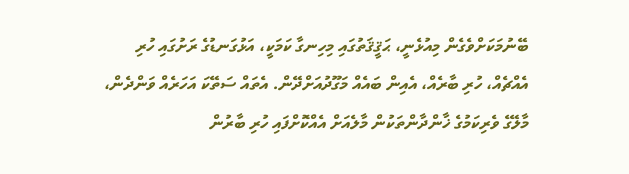ބޭނުމަކަށްވެގެން މިއުޅެނީ، ޙަޤީޤަތުގައި މިހިނގާ ކަމަކީ، އަޅުގަނޑުގެ ރަށުގައި ހުރި އެއްޗެއް، ހުރި ބާރެއް، އެއިން ބައެއް މަގޫދުއަށްދޭން. އެތައް ސަތޭކަ އަހަރެއް ވަންދެން، މާލޭގެ ވެރިކަމުގެ ޚާންދާންތަކުން މާލެއަށް އެއްކޮށްފައި ހުރި ބާރުން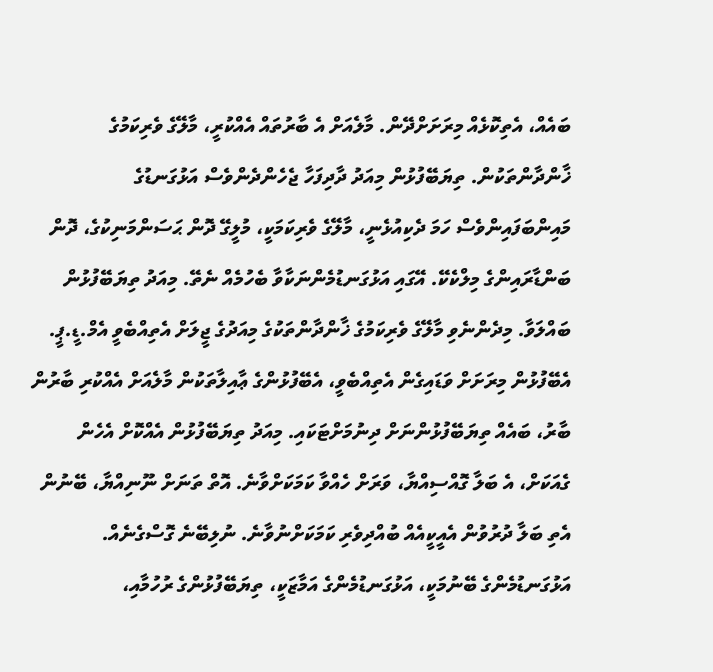ބައެއް، އެތިކޮޅެއް މިރަށަށްދޭން. މާލެއަށް އެ ބާރުތައް އެއްކުރީ، މާލޭގެ ވެރިކަމުގެ ޚާންދާންތަކުން. ތިޔަބޭފުޅުން މިއަދު ދާދިފަހާ ޖެހެންދެންވެސް އަޅުގަނޑުގެ މައިންބަފައިންވެސް ހަމަ ދެކިއުޅެނީ، މާލޭގެ ވެރިކަމަކީ، މުލީގޭ ދޮން ޙަސަންމަނިކުގެ، ދޮން ބަންޑާރައިންގެ މިލްކެކޭ. އޭގައި އަޅުގަނޑުމެންނަކާވާ ބެހުމެއް ނެތޭ. މިއަދު ތިޔަބޭފުޅުން ބައްލަވާ. މިދެންނެވި މާލޭގެ ވެރިކަމުގެ ޚާންދާންތަކުގެ މިއަދުގެ ޖީލަށް އެތިއްބެވީ އެމް.ޑީ.ޕީ. އެބޭފުޅުން މިރަށަށް ވަޑައިގެން އެތިއްބެވީ، އެބޭފުޅުންގެ ޢާއިލާތަކުން މާލެއަށް އެއްކުރި ބާރުން ބާރު، ބައެއް ތިޔަބޭފުޅުންނަށް ދިނުމަށްޓަކައި. މިއަދު ތިޔަބޭފުޅުން އެއްކޮށް އެހެން ގެއަކަށް، އެ ބަލާ ގޮއްސިއްޔާ، ވަރަށް ހެއްވާ ކަމަކަށްވާނެ. އޮތް ތަނަށް ނޫނިއްޔާ، ބޭނުން އެތި ބަލާ ދުރުވުން އެއީކީއެއް ބުއްދިވެރި ކަމަކަށްނުވާނެ. ނުލިބޭނެ ގޮސްގެނެއް.
އަޅުގަނޑުމެންގެ ބޭނުމަކީ، އަޅުގަނޑުމެންގެ އަމާޒަކީ، ތިޔަބޭފުޅުންގެ ރުހުމާއި،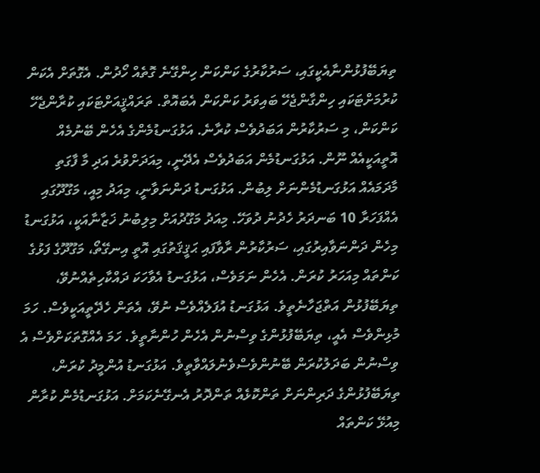ތިޔަބޭފުޅުންނާއެކީގައި، ސަރުކާރުގެ ކަންކަން ހިންގޭނެ ގޮތެއް ހޯދުން. އެގޮތަށް އެކަން ކުރުމަށްޓަކައި ހިންގާންޖެހޭ ބައިވަރު ކަންކަން އެބައޮތް. ތަރައްޤީއަށްޓަކައި ކުރާންޖެހޭ ކަންކަން، މި ސަރުކާރުން އަބަދުވެސް ކުރާނެ. އަޅުގަނޑުމެންގެ އެހެން ބޭނުމެއް އޮތީއަކީއެއް ނޫން. އަޅުގަނޑުމެން އަބަދުވެސް އެދޭނީ، މިއަދަށްވުރެ އަދި މާ ފާގަތި މާދަމައެއް އަޅުގަނޑުމެންނަށް ލިބުން. އަޅުގަނޑު ދަންނަވާނީ، މިއަދު މިއީ، މަގޫދޫގައި އެއްފަހަރާ 10 ބަނދަރު ހެދުނު ދުވަހޭ. މިއަދު މަގޫދުއަށް މިލިބުނު ޚަޒާނާއަކީ، އަޅުގަނޑު މިހެން ދަންނަވާއިރުގައި، ސަރުކާރުން ރާވާފައި ޙަޤީޤަތުގައި އޮތީ އިނގޭތޯ، މަގޫދޫގެ ފަޅުގެ ކަންތައް މިއަހަރު ކުރަން. އެހެން ނަމަވެސް، އަޅުގަނޑު އެވާހަކަ ދައްކާހިތެއްނުވޭ، ތިޔަބޭފުޅުން އަތްޖަހާނެތީވެ. އަޅުގަނޑު އުފަލެއްވެސް ނުވޭ، އެތަން ހެދޭތީއަކީވެސް. ހަމަ މުޅިންވެސް އެއީ، ތިޔަބޭފުޅުންގެ ވިސްނުން އެހެން ހުންނާތީވެ. ހަމަ އެއްގޮތަކަށްވެސް އެ ވިސްނުން ބަދަލުކުރަން ބޭނުންވެސްވެނުލައްވާތީވެ. އަޅުގަނޑު އުންމީދު ކުރަން، ތިޔަބޭފުޅުންގެ ދަރިންނަށް ތަންކޮޅެއް ތަންދޮރު އެނގޭނެކަމަށް. އަޅުގަނޑުމެން ކުރާން މިއުޅޭ ކަންތައް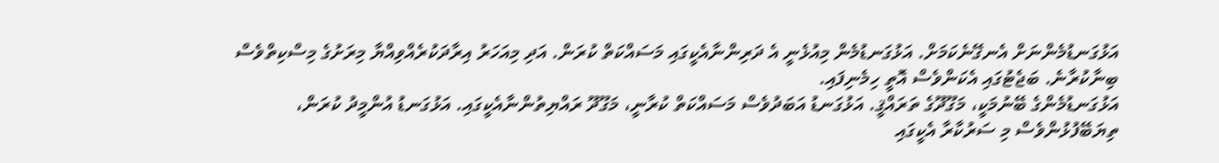އަޅުގަނޑުމެންނަށް އެނގޭނެކަމަށް. އަޅުގަނޑުމެން މިއުޅެނީ އެ ދަރިންނާއެކީގައި މަސައްކަތް ކުރަން. އަދި މިއަހަރު އިރާދަކުރެއްވިއްޔާ މިރަށުގެ މިސްކިތްވެސް ބިނާކުރާނެ. ބަޖެޓުގައި އެކަންވެސް އޮތީ ހިމެނިފައި.
އަޅުގަނޑުމެންގެ ބޭނުމަކީ، މަގޫދޫގެ ތަރައްޤީ. އަޅުގަނޑު އަބަދުވެސް މަސައްކަތް ކުރާނީ، މަގޫދޫ ރައްޔިތުންނާއެކީގައި. އަޅުގަނޑު އުންމީދު ކުރަން، ތިޔަބޭފުޅުންވެސް މި ސަރުކާރާ އެކީގައި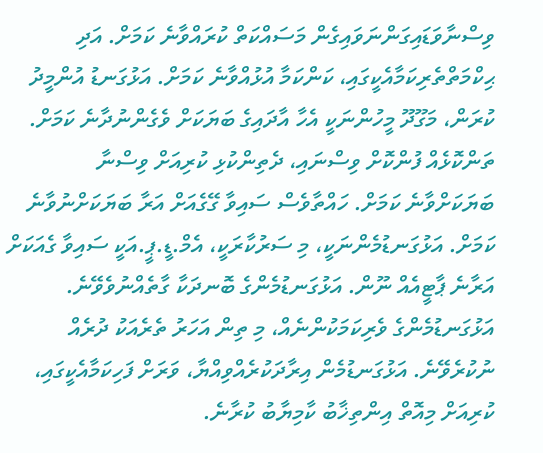ވިސްނާވަޑައިގަންނަވައިގެން މަސައްކަތް ކުރައްވާނެ ކަމަށް. އަދި ޙިކްމަތްތެރިކަމާއެކީގައި، ކަންކަމާ އުޅުއްވާނެ ކަމަށް. އަޅުގަނޑު އުންމީދު ކުރަން، މަގޫދޫ މީހުންނަކީ އެހާ އާދައިގެ ބަޔަކަށް ވެގެންނުދާނެ ކަމަށް. ތަންކޮޅެއް ފުންކޮށް ވިސްނައި، ދެތިންކުޅި ކުރިއަށް ވިސްނާ ބަޔަކަށްވާނެ ކަމަށް. ހައްތާވެސް ސައިވާ ގޭގެއަށް އަރާ ބަޔަކަށްނުވާނެ ކަމަށް. އަޅުގަނޑުމެންނަކީ، މި ސަރުކާރަކީ، އެމް.ޑީ.ޕީ.އަކީ ސައިވާ ގެއަކަށް އަރާނެ ޕާޓީއެއް ނޫން. އަޅުގަނޑުމެންގެ ބޮނދަކާ ގާތެއްނުވެވޭނެ. އަޅުގަނޑުމެންގެ ވެރިކަމަކުންނެއް، މި ތިން އަހަރު ތެރެއަކު ދުރެއް ނުކުރެވޭނެ. އަޅުގަނޑުމެން އިރާދަކުރެއްވިއްޔާ، ވަރަށް ފަހިކަމާއެކީގައި، ކުރިއަށް މިއޮތް އިންތިޚާބު ކާމިޔާބު ކުރާނެ.